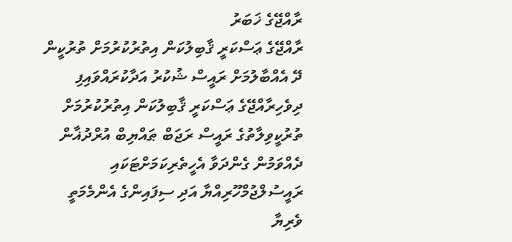ރާއްޖޭގެ ޚަބަރު
ރާއްޖޭގެ ޢަސްކަރީ ޤާބިލުކަން އިތުރުކުރުމަށް ތުރުކީން ދޭ އެއްބާލުމަށް ރައީސް ޝުކުރު އަދާކުރައްވައިފި
ދިވެހިރާއްޖޭގެ ޢަސްކަރީ ޤާބިލުކަން އިތުރުކުރުމަށް ތުރުކީވިލާތުގެ ރައީސް ރަޖަބް ޠައްޔިބް އުރްދުޣާން ދެއްވަމުން ގެންދަވާ އެހީތެރިކަމަށްޓަކައި ރައީސުލްޖުމްހޫރިއްޔާ އަދި ސިފައިންގެ އެންމެމަތީ ވެރިޔާ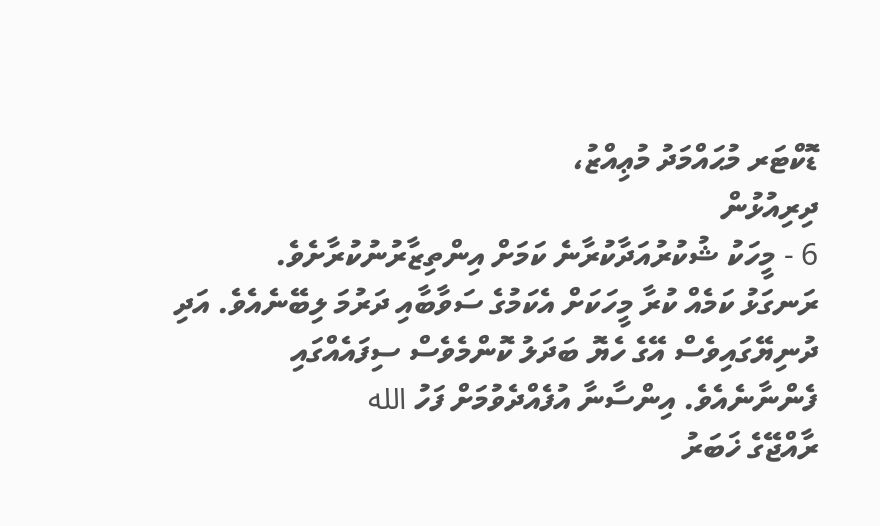ޑޮކްޓަރ މުޙައްމަދު މުޢިއްޒު،
ދިރިއުޅުން
6 - މީހަކު ޝުކުރުއަދާކުރާނެ ކަމަށް އިންތިޒާރުނުކުރާށެވެ.
ރަނގަޅު ކަމެއް ކުރާ މީހަކަށް އެކަމުގެ ސަވާބާއި ދަރުމަ ލިބޭނެއެވެ. އަދި ދުނިޔޭގައިވެސް އޭގެ ހެޔޮ ބަދަލު ކޮންމެވެސް ސިފައެއްގައި ފެންނާނެއެވެ. އިންސާނާ އުފެއްދެވުމަށް ފަހު الله
ރާއްޖޭގެ ޚަބަރު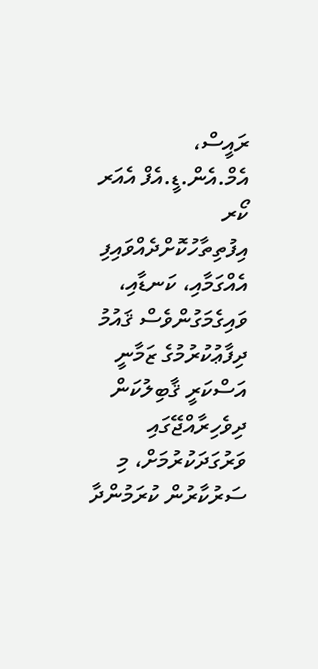ރައީސް، އެމް.އެން.ޑީ.އެފް އެއަރ ކޯރ އިފުތިތާހުކޮށްދެއްވައިފި
އެއްގަމާއި، ކަނޑާއި، ވައިގެމަގުންވެސް ޤައުމު ދިފާޢުކުރުމުގެ ޒަމާނީ އަސްކަރީ ޤާބިލުކަން ދިވެހިރާއްޖޭގައި ވަރުގަދަކުރުމަށް، މި ސަރުކާރުން ކުރަމުންދާ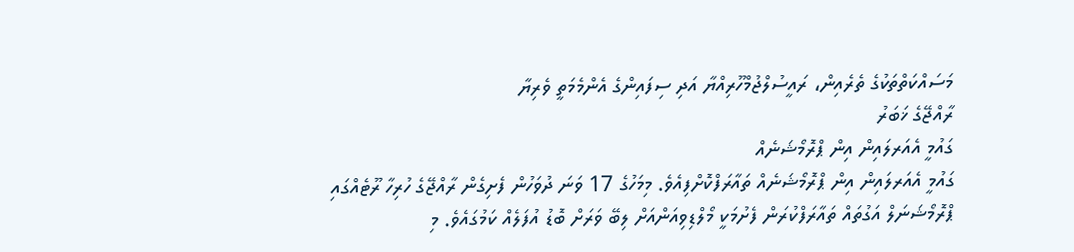މަސައްކަތްތަކުގެ ތެރެއިން، ރައީސުލްޖުމްހޫރިއްޔާ އަދި ސިފައިންގެ އެންމެމަތީ ވެރިޔާ
ރާއްޖޭގެ ޚަބަރު
ގައުމީ އެއަރލައިން އިން ޕްރޮމޯޝަނެއް
ގައުމީ އެއަރލައިން އިން ޕްރޮމޯޝަނެއް ތައާރަފްކޮށްފިއެވެ. މިމަހުގެ 17 ވަނަ ދުވަހުން ފެށިގެން ރާއްޖޭގެ ހުރިހާ ރޫޓެއްގައި ޕްރޮމޯޝަނަލް އަގުތައް ތައާރަފްކުރަން ފެށުމަކީ މޯލްޑިވިއަންއަށް ލިބޭ ވަރަށް ބޮޑު އުފަލެއް ކަމުގައެވެ. މި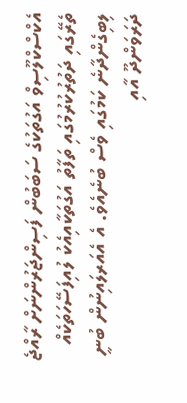އެކްސްކްލޫސިވް އަގުތަކުގެ ސަބަބުން ފަސިންޖަރުންނަށް ރާއްޖެ ތެރޭގައި ދަތުރުކުރުމުގައި ތަފާތު އަގުތަކާއިއެކު ލުއިފަސޭހަތަކެއް ލިބިގެންދާނެ ކަމުގައި ވެސް ބުނެއެވެ. އެ އެއަރލައިނުން ބުނީ ދަރަވަންދޫ އާއި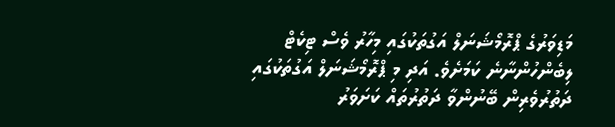މަޑިވަރުގެ ޕްރޮމޯޝަނަލް އަގުތަކުގައި މިހާރު ވެސް ޓިކެޓް ލިބެންހުންނާނެ ކަމަށެވެ. އަދި މި ޕްރޮމޯޝަނަލް އަގުތަކުގައި ދަތުރުވެރިން ބޭނުންވާ ދަތުރުތައް ކަށަވަރު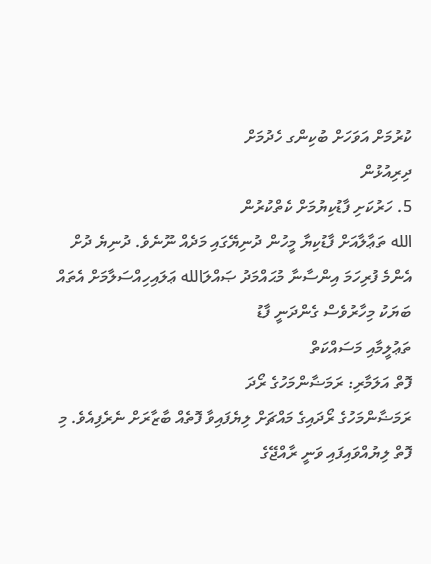ކުރުމަށް އަވަހަށް ބުކިންގ ހެދުމަށް
ދިރިއުޅުން
5. ހަރުކަށި ފާޑުކިޔުމަށް ކެތްކުރުން
الله ތަޢާލާއަށް ފާޑުކިޔާ މީހުން ދުނިޔޭގައި މަދެއް ނޫނެވެ. ދުނިޔެ ދުށް އެންމެ ފުރިހަމަ އިންސާނާ މުޙައްމަދު ޞައްލަالله ޢަލައިހިއްސަލާމަށް އެތައް ބަޔަކު މިހާރުވެސް ގެންދަނީ ފާޑު
ތަޢުލީމާއި މަސައްކަތް
ފޮތް އަލަމާރި: ރަމަޟާންމަހުގެ ރޯދަ
ރަމަޟާންމަހުގެ ރޯދައިގެ މައްޗަށް ލިޔެފައިވާ ފޮތެއް ބާޒާރަށް ނެރެފިއެވެ. މި ފޮތް ލިޔުއްވައިފައި ވަނީ ރާއްޖޭގެ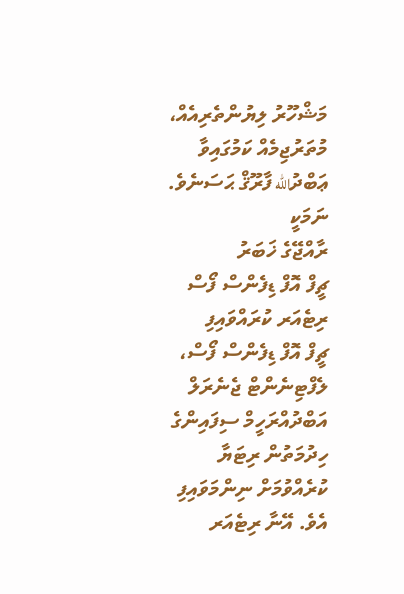މަޝްހޫރު ލިޔުންތެރިއެއް، މުތަރުޖިމެއް ކަމުގައިވާ ޢަބްދުالله ފާރޫޤް ޙަސަނެވެ. ނަމަކީ
ރާއްޖޭގެ ޚަބަރު
ޗީފް އޮފް ޑިފެންސް ފޯސް ރިޓެއަރ ކުރައްވައިފި
ޗީފް އޮފް ޑިފެންސް ފޯސް، ލެފްޓިނެންޓް ޖެނެރަލް އަބްދުއްރަހީމް ސިފައިންގެ ހިދުމަތުން ރިޓަޔާ ކުރެއްވުމަށް ނިންމަވައިފި އެވެ. އޭނާ ރިޓެއަރ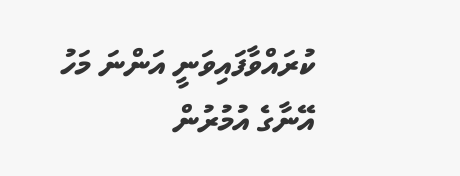ކުރައްވާފައިވަނީ އަންނަ މަހު އޭނާގެ އުމުރުން